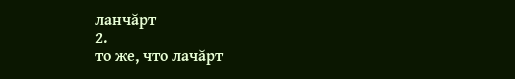ланчăрт
2.
то же, что лачăрт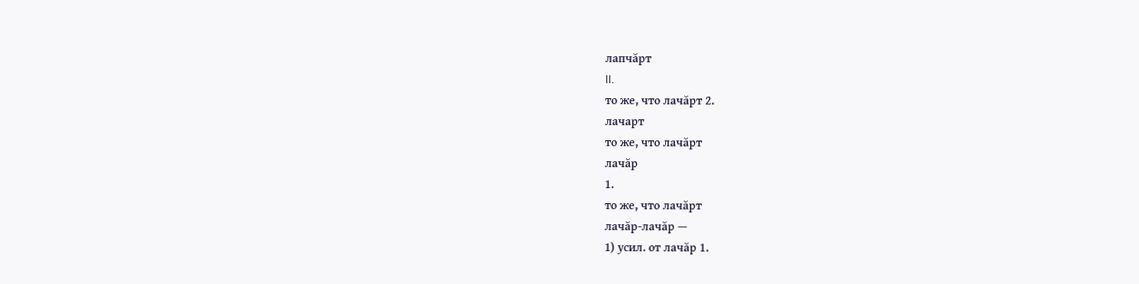лапчăрт
II.
то же, что лачăрт 2.
лачарт
то же, что лачăрт
лачăр
1.
то же, что лачăрт
лачăр-лачăр —
1) усил. от лачăр 1.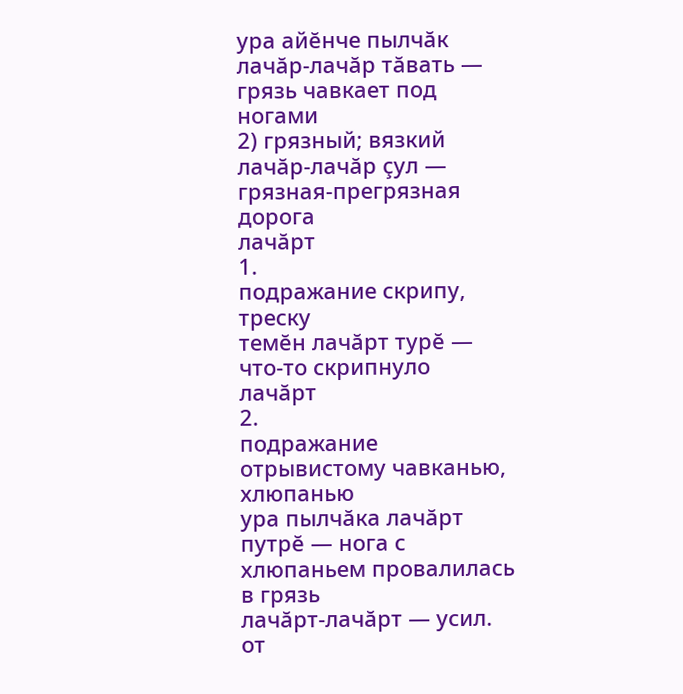ура айĕнче пылчăк лачăр-лачăр тăвать — грязь чавкает под ногами
2) грязный; вязкий
лачăр-лачăр çул — грязная-прегрязная дорога
лачăрт
1.
подражание скрипу, треску
темĕн лачăрт турĕ — что-то скрипнуло
лачăрт
2.
подражание отрывистому чавканью, хлюпанью
ура пылчăка лачăрт путрĕ — нога с хлюпаньем провалилась в грязь
лачăрт-лачăрт — усил. от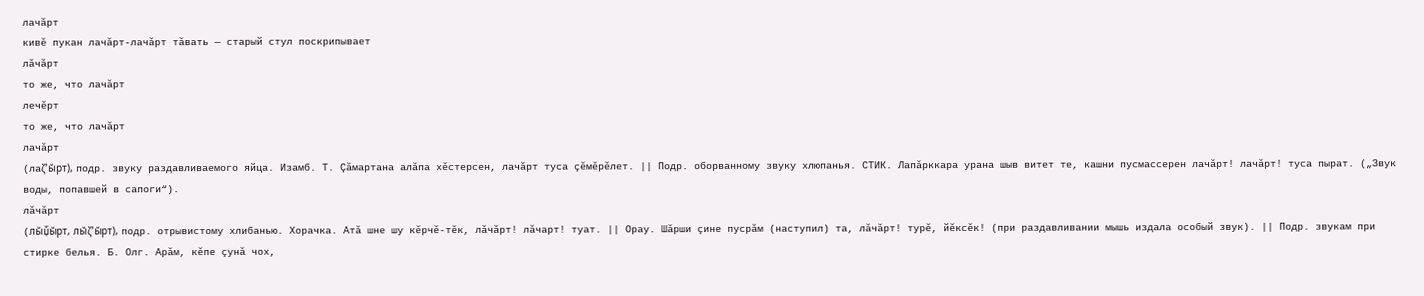лачăрт
кивĕ пукан лачăрт-лачăрт тăвать — старый стул поскрипывает
лăчăрт
то же, что лачăрт
лечĕрт
то же, что лачăрт
лачăрт
(лаζ’ы̆рт), подр. звуку раздавливаемого яйца. Изамб. Т. Çăмартана алăпа хĕстерсен, лачăрт туса çĕмĕрĕлет. || Подр. оборванному звуку хлюпанья. СТИК. Лапăрккара урана шыв витет те, кашни пусмассерен лачăрт! лачăрт! туса пырат. („Звук воды, попавшей в сапоги“).
лăчăрт
(лы̆џ̌ы̆рт, лы̆ζ’ы̆рт), подр. отрывистому хлибанью. Хорачка. Атă шне шу кĕрчĕ-тĕк, лăчăрт! лăчарт! туат. || Орау. Шăрши çине пусрăм (наступил) та, лăчăрт! турĕ, йĕксĕк! (при раздавливании мышь издала особый звук). || Подр. звукам при стирке белья. Б. Олг. Арăм, кĕпе çунă чох,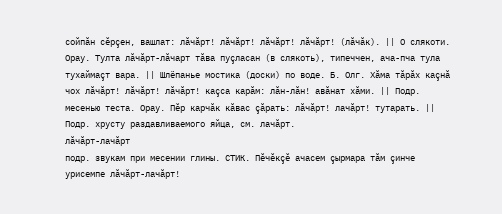сойпăн сĕрçен, вашлат: лăчăрт! лăчăрт! лăчăрт! лăчăрт! (лăчăк). || О слякоти. Орау. Тулта лăчăрт-лăчарт тăва пуçласан (в слякоть), типеччен, ача-пча тула тухаймаçт вара. || Шлёпанье мостика (доски) по воде. Б. Олг. Хăма тăрăх каçнă чох лăчăрт! лăчăрт! лăчăрт! каçса карăм: лăн-лăн! авăнат хăми. || Подр. месенью теста. Орау. Пĕр карчăк кăвас çăрать: лăчăрт! лачăрт! тутарать. || Подр. хрусту раздавливаемого яйца, см. лачăрт.
лăчăрт-лачăрт
подр. звукам при месении глины. СТИК. Пĕчĕкçĕ ачасем çырмара тăм çинче урисемпе лăчăрт-лачăрт!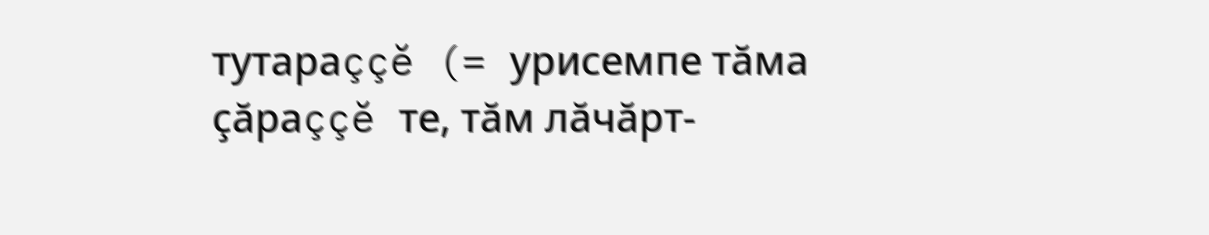тутараççĕ (= урисемпе тăма çăраççĕ те, тăм лăчăрт-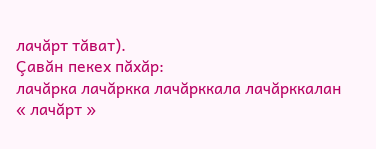лачăрт тăват).
Çавăн пекех пăхăр:
лачăрка лачăркка лачăрккала лачăрккалан « лачăрт »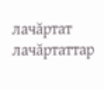лачăртат лачăртаттар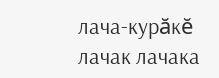лача-курăкĕ лачак лачака